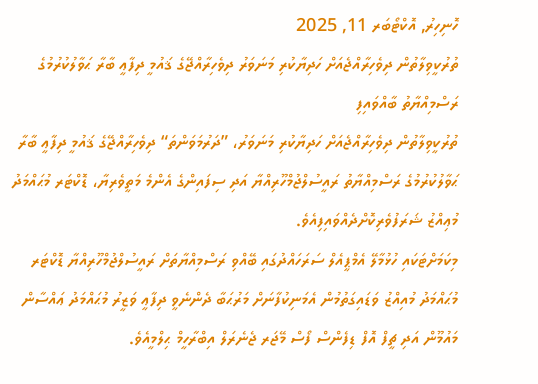ހޮނިހިރު, އޮކްޓޯބަރ 11, 2025
ތުރުކީވިލާތުން ދިވެހިރާއްޖެއަށް ހަދިޔާކުރި މަނަވަރު ދިވެހިރާއްޖޭގެ ޤައުމީ ދިފާޢީ ބާރާ ޙަވާލުކުރުމުގެ ރަސްމިއްޔާތު ބާއްވައިފި
ތުރުކީވިލާތުން ދިވެހިރާއްޖެއަށް ހަދިޔާކުރި މަނަވަރު، ”ދަރުމަވަންތަ“ ދިވެހިރާއްޖޭގެ ޤައުމީ ދިފާޢީ ބާރާ ޙަވާލުކުރުމުގެ ރަސްމިއްޔާތު ރައީސުލްޖުމްހޫރިއްޔާ އަދި ސިފައިންގެ އެންމެ މަތީވެރިޔާ، ޑޮކްޓަރ މުޙައްމަދު މުޢިއްޒު ޝަރަފުވެރިކޮށްދެއްވައިފިއެވެ.
މިކަމަށްޓަކައި ހުޅުމާލޭ އެމްޕީއެލް ސަރަހައްދުގައި ބޭއްވި ރަސްމިއްޔާތަށް ރައީސުލްޖުމްހޫރިއްޔާ ޑޮކްޓަރ މުޙައްމަދު މުއިއްޒު ވަޑައިގަތުމުން އެމަނިކުފާނަށް މަރުޙަބާ ދެންނެވީ ދިފާޢީ ވަޒީރު މުޙައްމަދު ޢައްސާން މައުމޫން އަދި ޗީފް އޮފް ޑިފެންސް ފޯސް މޭޖަރ ޖެނެރަލް އިބްރާހީމް ޙިލްމީއެވެ.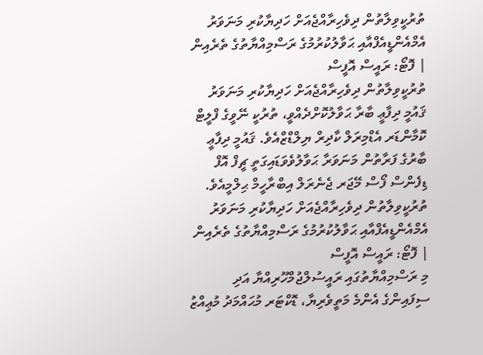ތުރުކީވިލާތުން ދިވެހިރާއްޖެއަށް ހަދިޔާކުރި މަނަވަރު އެމްއެންޑީއެފްއާއި ޙަވާލުކުރުމުގެ ރަސްމިއްޔާތުގެ ތެރެއިން | ފޮޓޯ: ރައީސް އޮފީސް
ތުރުކީވިލާތުން ދިވެހިރާއްޖެއަށް ހަދިޔާކުރި މަނަވަރު ޤައުމީ ދިފާޢީ ބާރާ ޙަވާލުކޮށްދެއްވީ، ތުރުކީ ނޭވީގެ ފްލީޓް ކޮމާންޑަރ އެޑްމިރަލް ކާދިރް ޔިލްޑްޒްއެވެ. ޤައުމީ ދިފާޢީ ބާރުގެ ފަރާތުން މަނަވަރާ ޙަވާލުވެވަޑައިގަތީ ޗީފް އޮފް ޑިފެންސް ފޯސް މޭޖަރ ޖެނެރަލް އިބްރާހީމް ޙިލްމީއެވެ.
ތުރުކީވިލާތުން ދިވެހިރާއްޖެއަށް ހަދިޔާކުރި މަނަވަރު އެމްއެންޑީއެފްއާއި ޙަވާލުކުރުމުގެ ރަސްމިއްޔާތުގެ ތެރެއިން | ފޮޓޯ: ރައީސް އޮފީސް
މި ރަސްމިއްޔާތުގައި ރައީސުލްޖުމްހޫރިއްޔާ އަދި ސިފައިންގެ އެންމެ މަތީވެރިޔާ، ޑޮކްޓަރ މުޙައްމަދު މުޢިއްޒު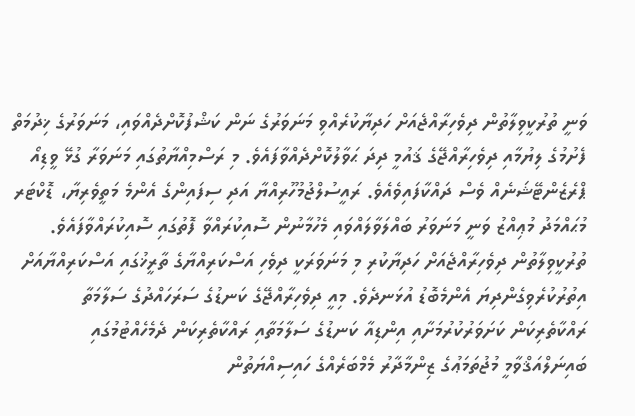ވަނީ ތުރުކީވިލާތުން ދިވެހިރާއްޖެއަށް ހަދިޔާކުރެއްވި މަނަވަރުގެ ނަން ކަޝްފުކޮށްދެއްވައި، މަނަވަރުގެ ޚިދުމަތް ފެށުމުގެ ލިޔުމާއި ދިވެހިރާއްޖޭގެ ޤައުމީ ދިދަ ޙަވާލުކޮށްދެއްވާފައެވެ. މި ރަސްމިއްޔާތުގައި މަނަވަރާ ގުޅޭ ވީޑިއޯ ޕްރެޒެންޓޭޝަނެއް ވެސް ދައްކާފައިވެއެވެ. ރައީސުލްޖުމުހޫރިއްޔާ އަދި ސިފައިންގެ އެންމެ މަތީވެރިޔާ، ޑޮކްޓަރ މުޙައްމަދު މުޢިއްޒު ވަނީ މަނަވަރު ބައްލަވާލައްވައި މެހުމާނުން ސޮއިކުރައްވާ ފޮތުގައި ސޮއިކުރައްވާފައެވެ.
ތުރުކީވިލާތުން ދިވެހިރާއްޖެއަށް ހަދިޔާކުރި މި މަނަވަރަކީ ދިވެހި އަސްކަރިއްޔާގެ ތާރީޚުގައި އަސްކަރިއްޔާއަށް އިތުރުކުރެވިގެންދިޔަ އެންމެބޮޑު އުޅަނދެވެ. މިއީ ދިވެހިރާއްޖޭގެ ކަނޑުގެ ސަރަހައްދުގެ ސަލާމަތާ ރައްކާތެރިކަން ކަށަވަރުކުރުމަށާއި އިންޑިއާ ކަނޑުގެ ސަލާމަތާއި ރައްކާތެރިކަން ދެމެހެއްޓުމުގައި ބައިނަލްއަޤްވާމީ މުޖުތަމަޢުގެ ޒިންމާދާރު މެމްބަރެއްގެ ހައިސިއްޔަތުން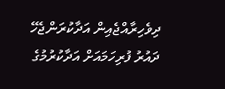ދިވެހިރާއްޖެއިން އަދާކުރަންޖެހޭ ދައުރު ފުރިހަމައަށް އަދާކުރުމުގެ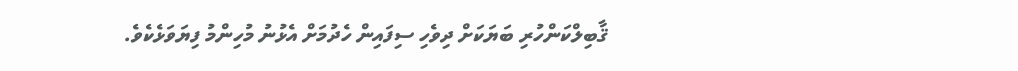ޤާބިލްކަންހުރި ބަޔަކަށް ދިވެހި ސިފައިން ހެދުމަށް އެޅުނު މުހިންމު ފިޔަވަޅެކެވެ.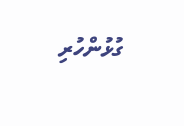ގުޅުންހުރި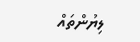ލިޔުންތައް